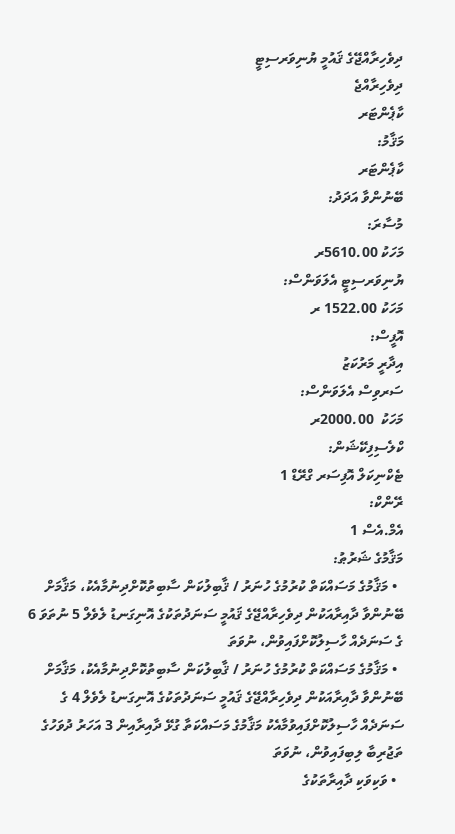ދިވެހިރާއްޖޭގެ ޤައުމީ ޔުނިވަރސިޓީ
ދިވެހިރާއްޖެ
ކާޕެންޓަރ
މަޤާމު:
ކާޕެންޓަރ
ބޭނުންވާ އަދަދު:
މުސާރަ:
މަހަކު 5610.00ރ
ޔުނިވަރސިޓީ އެލަވަންސް:
މަހަކު 1522.00 ރ
އޮފީސް:
އިދާރީ މަރުކަޒު
ސަރވިސް އެލަވަންސް:
މަހަކު  2000.00ރ
ކްލެސިފިކޭޝަން:
ޓެކްނިކަލް އޮފިސަރ ގްރޭޑް 1
ރޭންކް:
އެމް.އެސް 1
މަޤާމުގެ ޝަރުޠު:
  • މަޤާމުގެ މަސައްކަތް ކުރުމުގެ ހުނަރު / ޤާބިލުކަން ސާބިތުކޮށްދިނުމާއެކު، މަޤާމަށް ބޭނުންވާ ދާއިރާއަކުން ދިވެހިރާއްޖޭގެ ޤައުމީ ސަނަދުތަކުގެ އޮނިގަނޑު ލެވެލް 5 ނުތަވަ 6 ގެ ސަނަދެއް ހާސިލުކޮށްފައިވުން، ނުވަތަ
  • މަޤާމުގެ މަސައްކަތް ކުރުމުގެ ހުނަރު / ޤާބިލުކަން ސާބިތުކޮށްދިނުމާއެކު، މަޤާމަށް ބޭނުންވާ ދާއިރާއަކުން ދިވެހިރާއްޖޭގެ ޤައުމީ ސަނަދުތަކުގެ އޮނިގަނޑު ލެވެލް 4 ގެ ސަނަދެއް ހާސިލުކޮށްފައިވުމާއެކު މަޤާމުގެ މަސައްކަތާ ގުޅޭ ދާއިރާއިން 3 އަހަރު ދުވަހުގެ ތަޖުރިބާ ލިބިފައިވުން، ނުވަތަ
  • ވަކިވަކި ދާއިރާތަކުގެ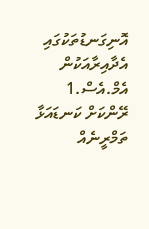އޮނިގަނޑުތަކުގައި އެދާއިރާއަކުން އެމް.އެސް.1 ރޭންކަށް ކަނޑައަޅާ ތަމްރީނެއް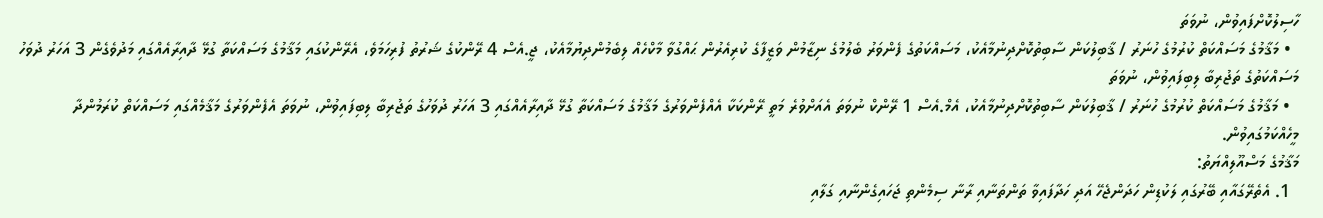ހާސިލުކޮށްފައިވުން، ނުވަތަ
  • މަޤާމުގެ މަސައްކަތް ކުރުމުގެ ހުނަރު / ޤާބިލުކަން ސާބިތުކޮށްދިނުމާއެކު، މަސައްކަތުގެ ފެންވަރު ބެލުމުގެ ނިޒާމުން ވަޒީފާގެ ކުރިއެރުން ޙައްގުވާ މާކްހެއް ލިބެމުންދިޔުމާއެކު، ޖީ.އެސް 4 ރޭންކުގެ ޝަރުތު ފުރިހަމަވެ، އެރޭންކުގައި މަޤާމުގެ މަސައްކަތާ ގުޅޭ ދާއިރާއެއްގައި މަދުވެގެން 3 އަހަރު ދުވަހު މަސައްކަތުގެ ތަޖުރިބާ ލިބިފައިވުން، ނުވަތަ
  • މަޤާމުގެ މަސައްކަތް ކުރުމުގެ ހުނަރު / ޤާބިލުކަން ސާބިތުކޮށްދިނުމާއެކު، އެމް.އެސް 1 ރޭންކް ނުވަތަ އެއަށްވުރެ މަތީ ރޭންކަކާ އެއްފެންވަރުގެ މަޤާމުގެ މަސައްކަތާ ގުޅޭ ދާއިރާއެއްގައި 3 އަހަރު ދުވަހުގެ ތަޖުރިބާ ލިބިފައިވުން، ނުވަތަ އެފެންވަރުގެ މަޤާމެއްގައި މަސައްކަތް ކުރަމުންދާ މީހެއްކަމުގައިވުން.
މަޤާމުގެ މަސްއޫލިއްޔަތު:
  1. އެތެރޭގައާއި ބޭރުގައި ލަކުޑިން ހަދަންޖެހޭ އަދި ހަދާފައިވާ ތަންތަނާއި ރާނާ ސިމެންތި ޖަހައިގެންނާއި ގަލާއި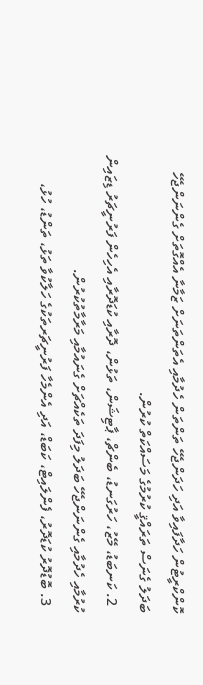ކޮންކްރީޓުން ހަދާފައިވާ އަދި ހަދަންޖެހޭ ތަންތަން ހެދުމާއި އެތަންތަނަށް ޒަމާނާ އެއްގޮތަށް ގެންނަންޖެހޭ ބަދަލު ގެނަސް ތަރައްޤީ ކުރުމުގެ މަސައްކަތް ކުރުން.
  2. ކަނބަޑު، މޭޒު، ހަރުގަނޑު، ބެންޗް، ޕާޓިޝަން، ތަޅުން، ދޮރާއި ކުޑަދޮރާއި އެހިހެން ފަރުނީޗަރު ޑިޒައިން ކުރުމާއި ހެދުމާއި ގެންނަންޖެހޭ ބަދަލު މިފަދަ ތަކެއްޗަށް ގެނައުމާއި މަރާމާތުކުރުން.
  3. ބޮޑުދޮރު ކުޑަދޮރު، ފެންލައިޓް، ކަބަޑް، އަދި އެންމެހާ ފަރުނީޗަރތަކުގެ ހަލާކުވާ ތަޅު، ތަންޑު، ހުޅު،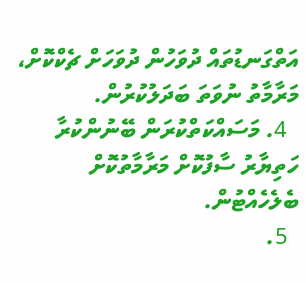އަތްގަނޑުތައް ދުވަހުން ދުވަހަށް ޗެކްކޮށް، މަރާމާތު ނުވަތަ ބަދަލުކުރުން.
  4. މަސައްކަތްކުރަން ބޭނުންކުރާ ހަތިޔާރު ސާފުކޮށް މަރާމާތުކޮށް ބެލެހެއްޓުން.
  5.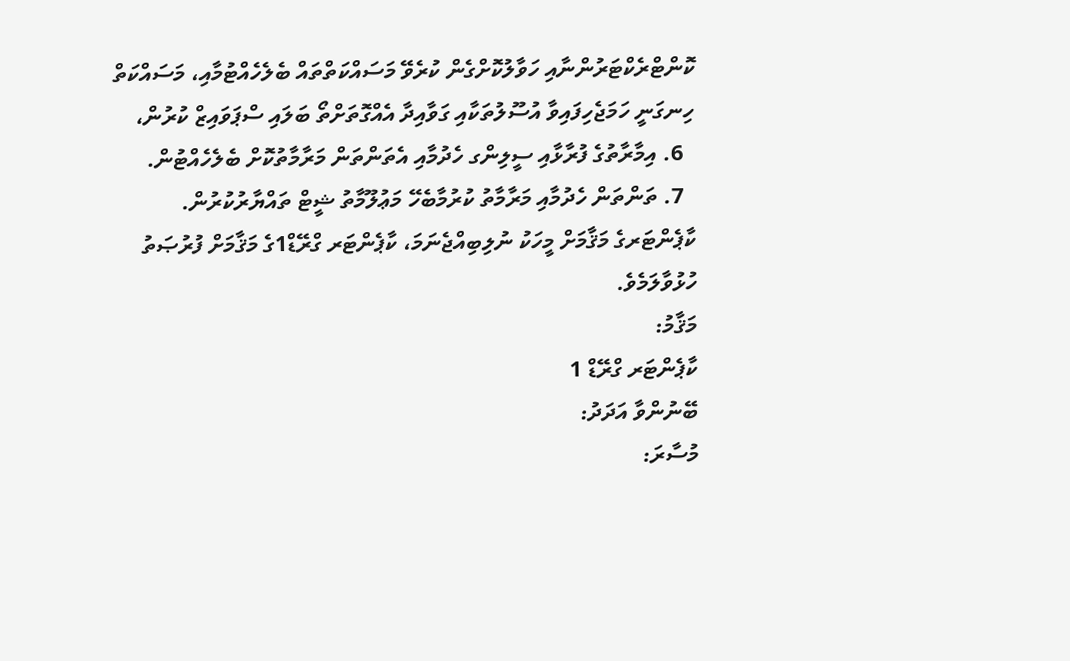ކޮންޓްރެކްޓަރުންނާއި ހަވާލުކޮށްގެން ކުރެވޭ މަސައްކަތްތައް ބެލެހެއްޓުމާއި، މަސައްކަތް ހިނގަނީ ހަމަޖެހިފައިވާ އުސޫލުތަކާއި ގަވާއިދާ އެއްގޮތަށްތޯ ބަލައި ސްޕަވައިޒް ކުރުން،
  6. އިމާރާތުގެ ފުރާޅާއި ސީލިންގ ހެދުމާއި އެތަންތަން މަރާމާތުކޮށް ބެލެހެއްޓުން.
  7. ތަންތަން ހެދުމާއި މަރާމާތު ކުރުމާބެހޭ މަޢުލޫމާތު ޝީޓް ތައްޔާރުކުރުން.
ކާޕެންޓަރގެ މަޤާމަށް މީހަކު ނުލިބިއްޖެނަމަ، ކާޕެންޓަރ ގްރޭޑް1ގެ މަޤާމަށް ފުރުޞަތު ހުޅުވާލަމެވެ.
މަޤާމު:
ކާޕެންޓަރ ގްރޭޑް 1
ބޭނުންވާ އަދަދު:
މުސާރަ: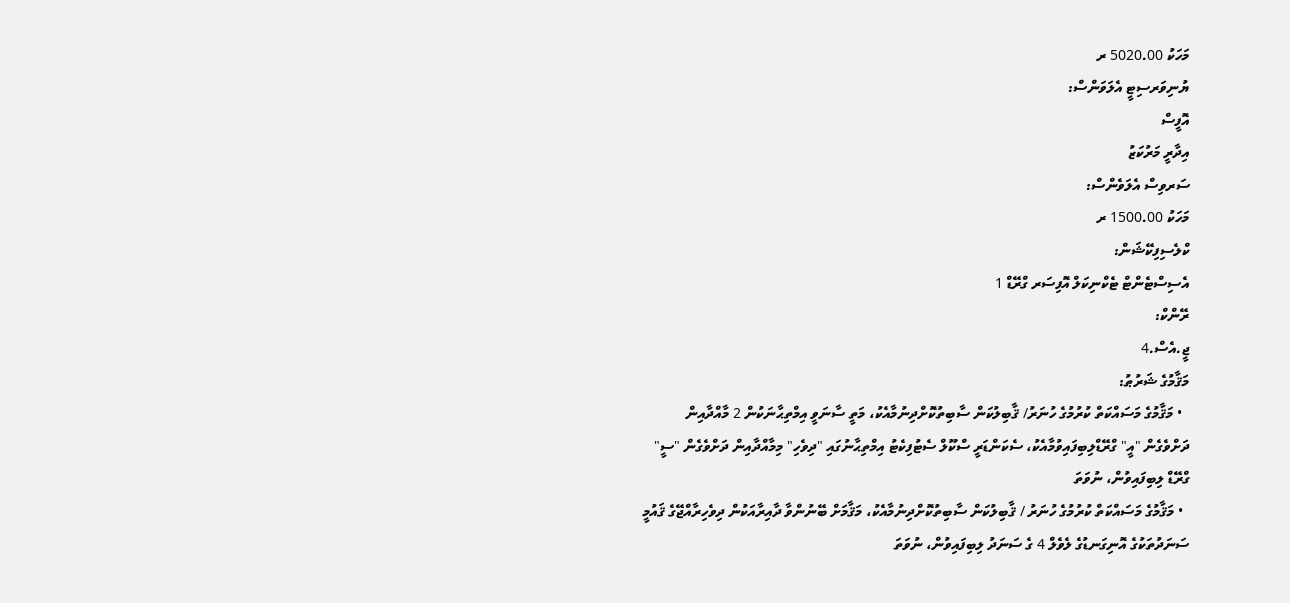މަހަކު 5020.00 ރ
ޔުނިވަރސިޓީ އެލަވަންސް:
އޮފީސް
އިދާރީ މަރުކަޒު
ސަރވިސް އެލަވެންސް:
މަހަކު 1500.00 ރ
ކްލެސިފިކޭޝަން:
އެސިސްޓެންޓް ޓެކްނިކަލް އޮފިސަރ ގްރޭޑް 1
ރޭންކް:
ޖީ.އެސް.4
މަޤާމުގެ ޝަރުޠު:
  • މަޤާމުގެ މަސައްކަތް ކުރުމުގެ ހުނަރު/ ޤާބިލުކަން ސާބިތުކޮށްދިނުމާއެކު، މަތީ ސާނަވީ އިމްތިޙާނަކުން 2 މާއްދާއިން ދަށްވެގެން "އީ" ގްރޭޑްލިބިފައިވުމާއެކު، ސެކަންޑަރީ ސްކޫލް ސެޓުފިކެޓު އިމްތިޙާނުގައި "ދިވެހި" މިމާއްދާއިން ދަށްވެގެން "ސީ" ގްރޭޑް ލިބިފައިވުން، ނުވަތަ
  • މަޤާމުގެ މަސައްކަތް ކުރުމުގެ ހުނަރު / ޤާބިލުކަން ސާބިތުކޮށްދިނުމާއެކު، މަޤާމަށް ބޭނުންވާ ދާއިރާއަކުން ދިވެހިރާއްޖޭގެ ޤައުމީ ސަނަދުތަކުގެ އޮނިގަނޑުގެ ލެވެލް 4 ގެ ސަނަދު ލިބިފައިވުން، ނުވަތަ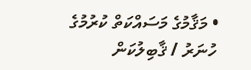• މަޤާމުގެ މަސައްކަތް ކުރުމުގެ ހުނަރު / ޤާބިލުކަން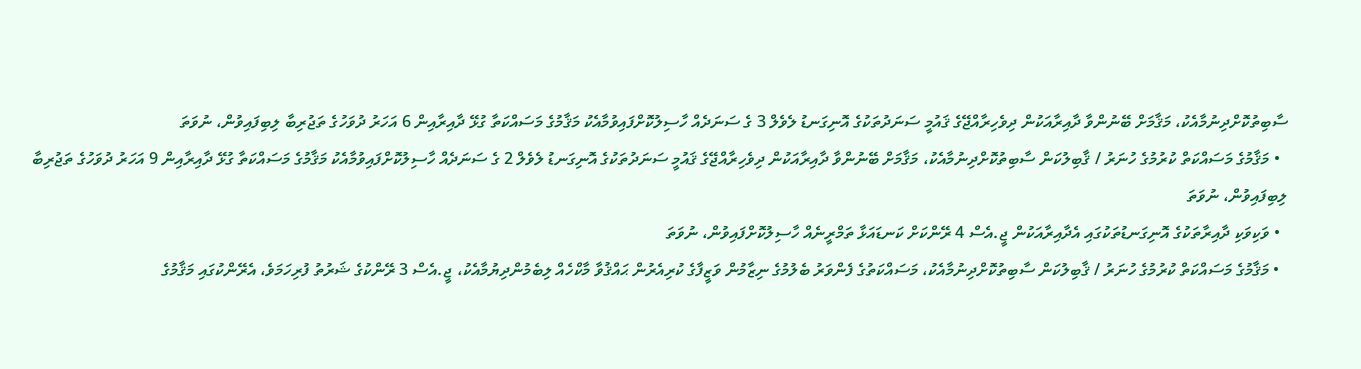ސާބިތުކޮށްދިނުމާއެކު، މަޤާމަށް ބޭނުންވާ ދާއިރާއަކުން ދިވެހިރާއްޖޭގެ ޤައުމީ ސަނަދުތަކުގެ އޮނިގަނޑު ލެވެލް 3 ގެ ސަނަދެއް ހާސިލުކޮށްފައިވުމާއެކު މަޤާމުގެ މަސައްކަތާ ގުޅޭ ދާއިރާއިން 6 އަހަރު ދުވަހުގެ ތަޖުރިބާ ލިބިފައިވުން، ނުވަތަ
  • މަޤާމުގެ މަސައްކަތް ކުރުމުގެ ހުނަރު / ޤާބިލުކަން ސާބިތުކޮށްދިނުމާއެކު، މަޤާމަށް ބޭނުންވާ ދާއިރާއަކުން ދިވެހިރާއްޖޭގެ ޤައުމީ ސަނަދުތަކުގެ އޮނިގަނޑު ލެވެލް 2 ގެ ސަނަދެއް ހާސިލުކޮށްފައިވުމާއެކު މަޤާމުގެ މަސައްކަތާ ގުޅޭ ދާއިރާއިން 9 އަހަރު ދުވަހުގެ ތަޖުރިބާ ލިބިފައިވުން، ނުވަތަ
  • ވަކިވަކި ދާއިރާތަކުގެ އޮނިގަނޑުތަކުގައި އެދާއިރާއަކުން ޖީ.އެސް 4 ރޭންކަށް ކަނޑައަޅާ ތަމްރީނެއް ހާސިލުކޮށްފައިވުން، ނުވަތަ
  • މަޤާމުގެ މަސައްކަތް ކުރުމުގެ ހުނަރު / ޤާބިލުކަން ސާބިތުކޮށްދިނުމާއެކު، މަސައްކަތުގެ ފެންވަރު ބެލުމުގެ ނިޒާމުން ވަޒީފާގެ ކުރިއެރުން ޙައްޤުވާ މާކްހެއް ލިބެމުންދިޔުމާއެކު، ޖީ.އެސް 3 ރޭންކުގެ ޝަރުތު ފުރިހަމަވެ، އެރޭންކުގައި މަޤާމުގެ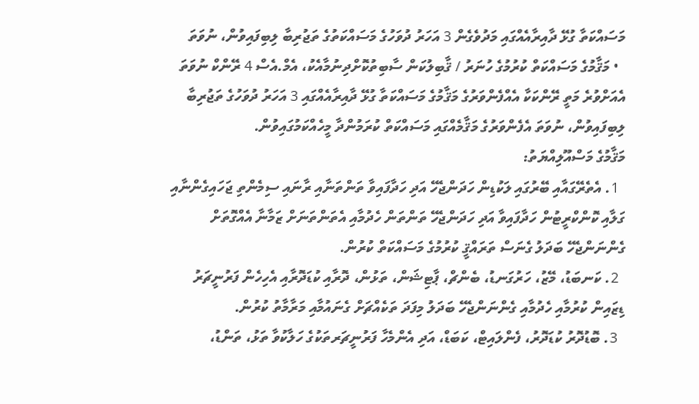މަސައްކަތާ ގުޅޭ ދާއިރާއެއްގައި މަދުވެގެން 3 އަހަރު ދުވަހުގެ މަސައްކަތުގެ ތަޖުރިބާ ލިބިފައިވުން، ނުވަތަ
  • މަޤާމުގެ މަސައްކަތް ކުރުމުގެ ހުނަރު / ޤާބިލުކަން ސާބިތުކޮށްދިނުމާއެކު، އެމް.އެސް 4 ރޭންކް ނުވަތަ އެއަށްވުރެ މަތީ ރޭންކަކާ އެއްފެންވަރުގެ މަޤާމުގެ މަސައްކަތާ ގުޅޭ ދާއިރާއެއްގައި 3 އަހަރު ދުވަހުގެ ތަޖުރިބާ ލިބިފައިވުން، ނުވަތަ އެފެންވަރުގެ މަޤާމެއްގައި މަސައްކަތް ކުރަމުންދާ މީހެއްކަމުގައިވުން.
މަޤާމުގެ މަސްއޫލިއްޔަތު:
  1. އެތެރޭގައާއި ބޭރުގައި ލަކުޑިން ހަދަންޖެހޭ އަދި ހަދާފައިވާ ތަންތަނާއި ރާނައި ސިމެންތި ޖަހައިގެންނާއި ގަލާއި ކޮންކްރީޓުން ހަދާފައިވާ އަދި ހަދަންޖެހޭ ތަންތަން ހެދުމާއި އެތަންތަނަށް ޒަމާނާ އެއްގޮތަށް ގެންނަންޖެހޭ ބަދަލު ގެނަސް ތަރައްޤީ ކުރުމުގެ މަސައްކަތް ކުރުން.
  2. ކަނބަޑު، މޭޒު، ހަރުގަނޑު، ބެންޗް، ޕާޓިޝަން، ތަޅުން، ދޮރާއި ކުޑަދޮރާއި އެހިހެން ފަރުނީޗަރު ޑިޒައިން ކުރުމާއި ހެދުމާއި ގެންނަންޖެހޭ ބަދަލު މިފަދަ ތަކެއްޗަށް ގެނައުމާއި މަރާމާތު ކުރުން.
  3. ބޮޑުދޮރު ކުޑަދޮރު، ފެންލައިޓް، ކަބަޑް، އަދި އެންމެހާ ފަރުނީޗަރތަކުގެ ހަލާކުވާ ތަޅު، ތަންޑު،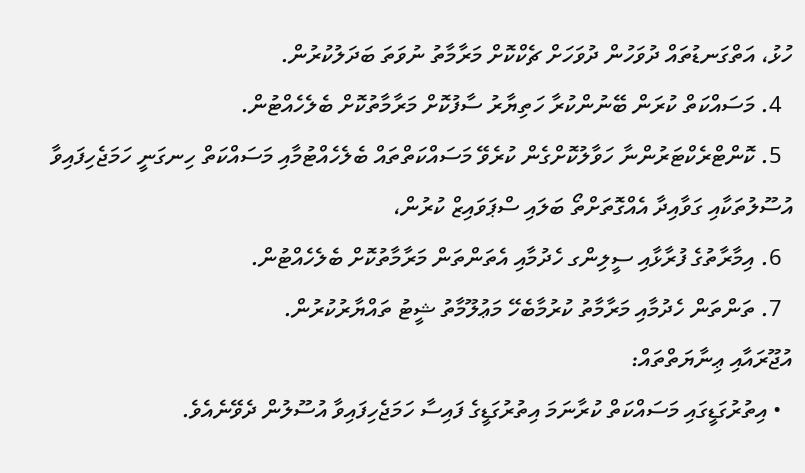ހުޅު، އަތްގަނޑުތައް ދުވަހުން ދުވަހަށް ޗެކްކޮށް މަރާމާތު ނުވަތަ ބަދަލުކުރުން.
  4. މަސައްކަތް ކުރަން ބޭނުންކުރާ ހަތިޔާރު ސާފުކޮށް މަރާމާތުކޮށް ބެލެހެއްޓުން.
  5. ކޮންޓްރެކްޓަރުންނާ ހަވާލުކޮށްގެން ކުރެވޭ މަސައްކަތްތައް ބެލެހެއްޓުމާއި މަސައްކަތް ހިނގަނީ ހަމަޖެހިފައިވާ އުސޫލުތަކާއި ގަވާއިދާ އެއްގޮތަށްތޯ ބަލައި ސްޕަވައިޒް ކުރުން،
  6. އިމާރާތުގެ ފުރާޅާއި ސީލިންގ ހެދުމާއި އެތަންތަން މަރާމާތުކޮށް ބެލެހެއްޓުން.
  7. ތަންތަން ހެދުމާއި މަރާމާތު ކުރުމާބެހޭ މަޢުލޫމާތު ޝީޓު ތައްޔާރުކުރުން.
އުޖޫރައާއި ޢިނާޔަތްތައް:
  • އިތުރުގަޑީގައި މަސައްކަތް ކުރާނަމަ އިތުރުގަޑީގެ ފައިސާ ހަމަޖެހިފައިވާ އުސޫލުން ދެވޭނެއެވެ.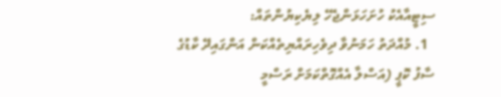ސިޓީއާއެކު ހުށަހަޅަންޖެހޭ ލިޔެކިޔުންތައް:
  1. މުއްދަތު ހަމަނުވާ ދިވެހިރައްޔިތެއްކަން އަންގައިދޭ ކާޑުގެ ސާފު ކޮޕީ (އަސްލާ އެއްގޮތްކަމަށް ރަސްމީ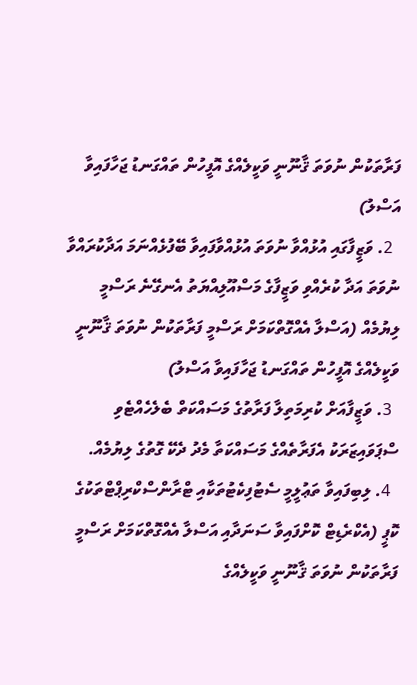ފަރާތަކުން ނުވަތަ ޤާނޫނީ ވަކީލެއްގެ އޮފީހުން ތައްގަނޑު ޖަހާފައިވާ އަސްލު)
  2. ވަޒީފާގައި އުޅުއްވާ ނުވަތަ އުޅުއްވާފައިވާ ބޭފުޅެއްނަމަ އަދާކުރައްވާ ނުވަތަ އަދާ ކުރެއްވި ވަޒީފާގެ މަސްއޫލިއްޔަތު އެނގޭނެ ރަސްމީ ލިޔުމެއް (އަސްލާ އެއްގޮތްކަމަށް ރަސްމީ ފަރާތަކުން ނުވަތަ ޤާނޫނީ ވަކީލެއްގެ އޮފީހުން ތައްގަނޑު ޖަހާފައިވާ އަސްލު)
  3. ވަޒީފާއަށް ކުރިމަތިލާ ފަރާތުގެ މަސައްކަތް ބެލެހެއްޓެވި ސްޕަވައިޒަރަކު އެފަރާތެއްގެ މަސައްކަތާ މެދު ދެކޭ ގޮތުގެ ލިޔުމެއް.
  4. ލިބިފައިވާ ތަޢުލީމީ ސެޓުފިކެޓުތަކާއި ޓްރާންސްކްރިޕްޓްތަކުގެ ކޮޕީ (އެކްރެޑިޓް ކޮށްފައިވާ ސަނަދާއި އަސްލާ އެއްގޮތްކަމަށް ރަސްމީ ފަރާތަކުން ނުވަތަ ޤާނޫނީ ވަކީލެއްގެ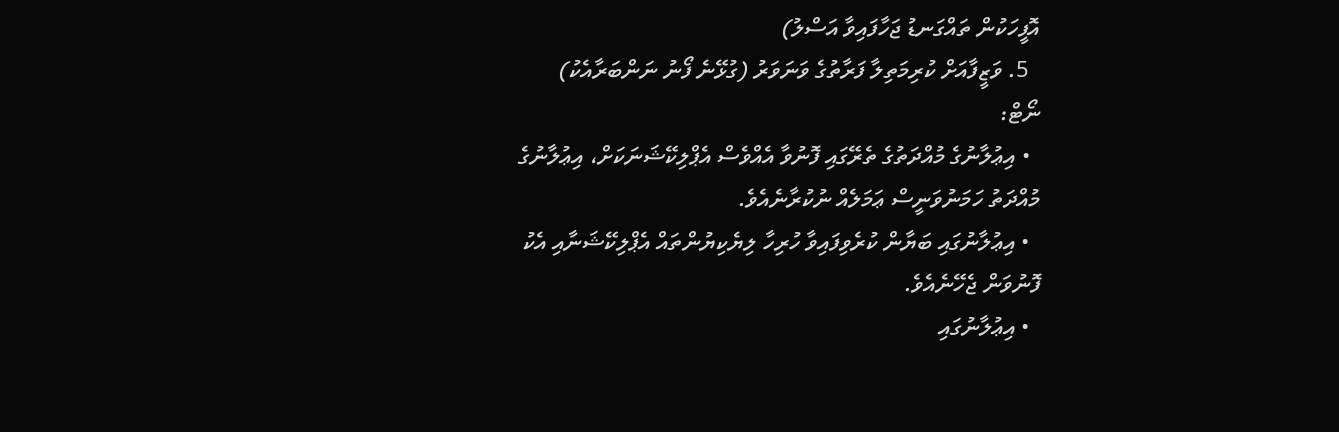އޮފީހަކުން ތައްގަނޑު ޖަހާފައިވާ އަސްލު)
  5. ވަޒީފާއަށް ކުރިމަތިލާ ފަރާތުގެ ވަނަވަރު (ގުޅޭނެ ފޯނު ނަންބަރާއެކު)
ނޯޓް:
  • އިޢުލާނުގެ މުއްދަތުގެ ތެރޭގައި ފޮނުވާ އެއްވެސް އެޕްލިކޭޝަނަކަށް، އިޢުލާނުގެ މުއްދަތު ހަމަނުވަނީސް ޢަމަލެއް ނުކުރާނެއެވެ.
  • އިޢުލާނުގައި ބަޔާން ކުރެވިފައިވާ ހުރިހާ ލިޔެކިޔުންތައް އެޕްލިކޭޝަނާއި އެކު ފޮނުވަން ޖެހޭނެއެވެ.
  • އިޢުލާނުގައި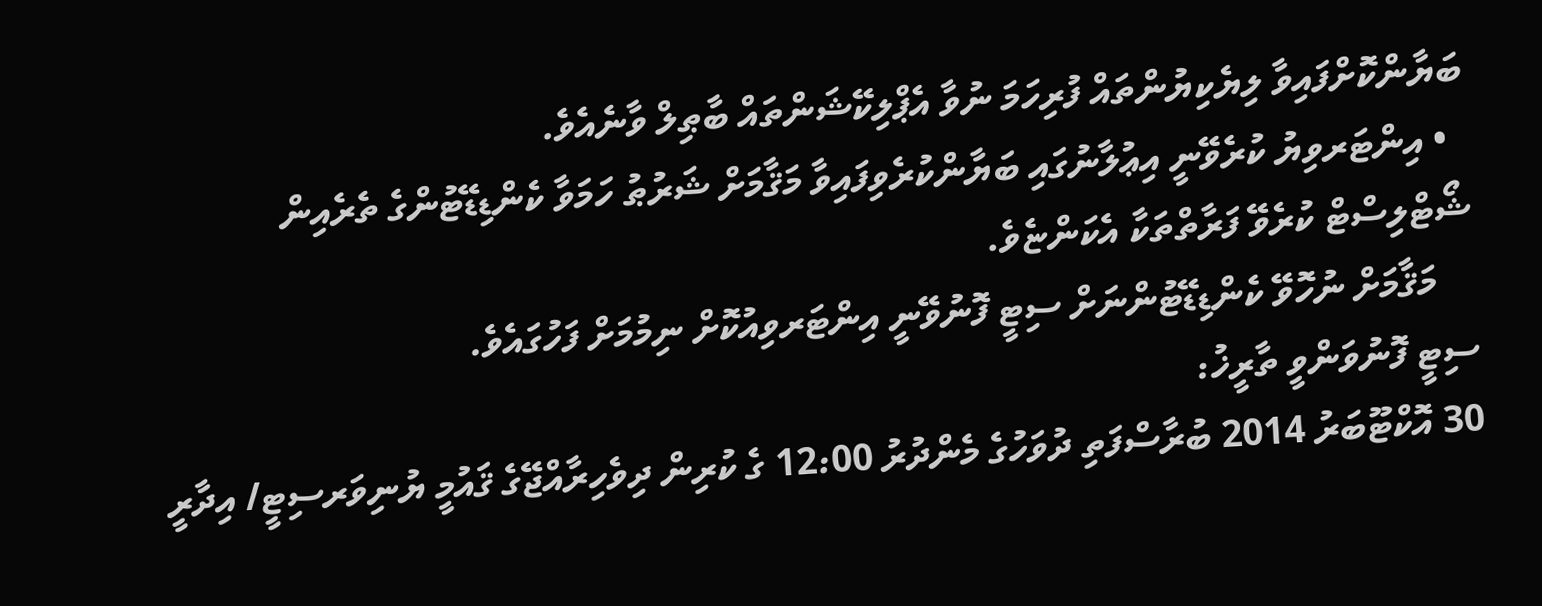ބަޔާންކޮށްފައިވާ ލިޔެކިޔުންތައް ފުރިހަމަ ނުވާ އެޕްލިކޭޝަންތައް ބާޠިލް ވާނެއެވެ.
  • އިންޓަރވިޔު ކުރެވޭނީ އިޢުލާނުގައި ބަޔާންކުރެވިފައިވާ މަޤާމަށް ޝަރުޠު ހަމަވާ ކެންޑިޑޭޓުންގެ ތެރެއިން ޝޯޓްލިސްޓް ކުރެވޭ ފަރާތްތަކާ އެކަންޏެވެ.
    މަޤާމަށް ނުހޮވޭ ކެންޑިޑޭޓުންނަށް ސިޓީ ފޮނުވޭނީ އިންޓަރވިއުކޮށް ނިމުމަށް ފަހުގައެވެ.
ސިޓީ ފޮނުވަންވީ ތާރީޚު:
30 އޮކްޓޫބަރު 2014 ބުރާސްފަތި ދުވަހުގެ މެންދުރު 12:00 ގެ ކުރިން ދިވެހިރާއްޖޭގެ ޤައުމީ ޔުނިވަރސިޓީ/ އިދާރީ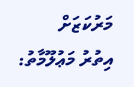މަރުކަޒަށް
އިތުރު މަޢުލޫމާތު: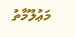މަޢުލޫމާތު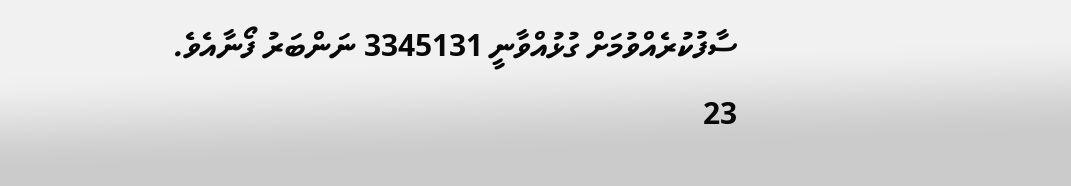ސާފުކުރެއްވުމަށް ގުޅުއްވާނީ 3345131 ނަންބަރު ފޯނާއެވެ.
23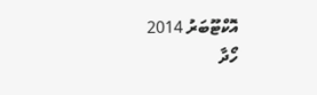އޮކްޓޫބަރު 2014
ހޯދާ